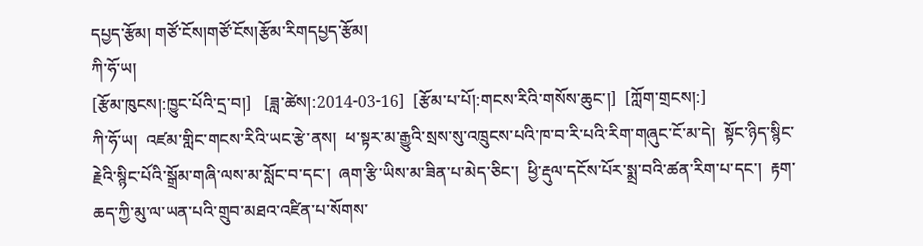དཔྱད་རྩོམ། གཙོ་ངོས།གཙོ་ངོས།རྩོམ་རིགདཔྱད་རྩོམ།
ཀི་ཧོ་ཡ།
[རྩོམ་ཁུངས།:ཁྱུང་པོའི་དྲ་བ།]   [ཟླ་ཚེས།:2014-03-16]  [རྩོམ་པ་པོ།:གངས་རིའི་གསོས་ཆུང་།]  [ཀློག་གྲངས།:]
ཀི་ཧོ་ཡ།  འཛམ་གླིང་གངས་རིའི་ཡང་རྩེ་ནས།  ཕ་སྟར་མ་རྒྱུའི་སྲས་སུ་འཁྲུངས་པའི་ཁ་བ་རི་པའི་རིག་གཞུང་ངོ་མ་དེ།  སྟོང་ཉིད་སྙིང་རྗེའི་སྙིང་པོའི་སྒྲོམ་གཞི་ལས་མ་སློང་བ་དང་།  ཞག་རྩི་ཡིས་མ་ཟིན་པ་མེད་ཅིང་།  ཕྱི་རྡུལ་དངོས་པོར་སྨྲ་བའི་ཚན་རིག་པ་དང་།  རྟག་ཆད་ཀྱི་མུ་ལ་ཡན་པའི་གྲུབ་མཐའ་འཛིན་པ་སོགས་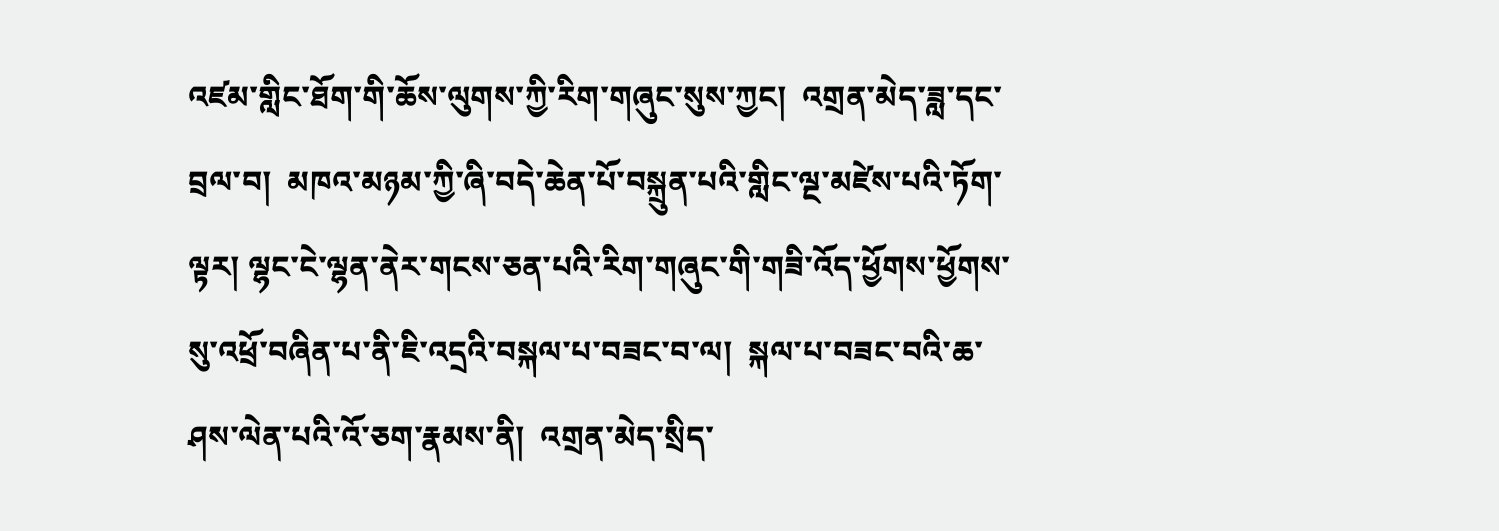འཛམ་གླིང་ཐོག་གི་ཆོས་ལུགས་ཀྱི་རིག་གཞུང་སུས་ཀྱང།  འགྲན་མེད་ཟླ་དང་བྲལ་བ།  མཁའ་མཉམ་ཀྱི་ཞི་བདེ་ཆེན་པོ་བསྐྲུན་པའི་གླིང་ལྔ་མཛེས་པའི་ཏོག་ལྟར། ལྷང་ངེ་ལྷན་ནེར་གངས་ཅན་པའི་རིག་གཞུང་གི་གཟི་འོད་ཕྱོགས་ཕྱོགས་སུ་འཕྲོ་བཞིན་པ་ནི་ཇི་འདྲའི་བསྐལ་པ་བཟང་བ་ལ།  སྐལ་པ་བཟང་བའི་ཆ་ཤས་ལེན་པའི་འོ་ཅག་རྣམས་ནི།  འགྲན་མེད་སྲིད་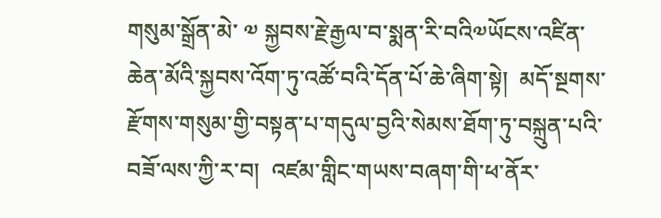གསུམ་སྒྲོན་མེ་ ༧ སྐྱབས་རྗེ་རྒྱལ་བ་སྨན་རི་བའི༧ཡོངས་འཛིན་ཆེན་མོའི་སྐྱབས་འོག་ཏུ་འཚོ་བའི་དོན་པོ་ཆེ་ཞིག་སྟེ།  མདོ་སྔགས་རྫོགས་གསུམ་གྱི་བསྟན་པ་གདུལ་བྱའི་སེམས་ཐོག་ཏུ་བསྐྲུན་པའི་བཟོ་ལས་ཀྱི་ར་བ།  འཛམ་གླིང་གཡས་བཞག་གི་ཕ་ནོར་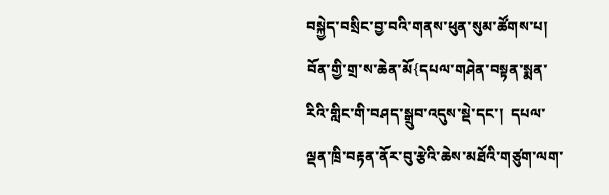བསྐྱེད་བསྲིང་བྱ་བའི་གནས་ཕུན་སུམ་ཚོགས་པ།  བོན་གྱི་གྲ་ས་ཆེན་མོ{དཔལ་གཤེན་བསྟན་སྨན་རིའི་གླིང་གི་བཤད་སྒྲུབ་འདུས་སྡེ་དང་།  དཔལ་ལྡན་ཁྲི་བརྟན་ནོར་བུ་རྩེའི་ཆེས་མཐོའི་གཙུག་ལག་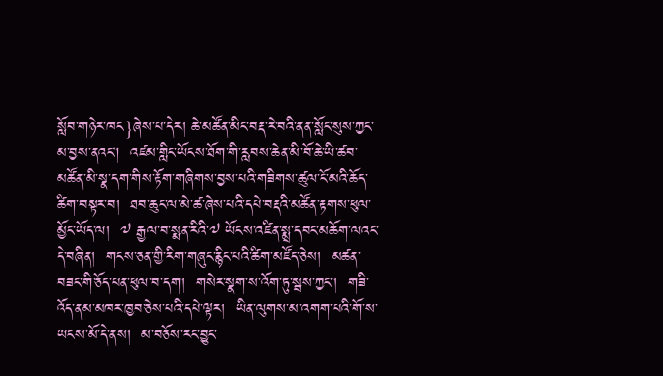སློབ་གཉེར་ཁང}ཞེས་པ་དེར། ཆེ་མཚོན་མིང་བརྡ་རེ་བའི་ནན་སློང་སུས་ཀྱང་མ་བྱས་ནའང།  འཛམ་གླིང་ཡོངས་ཐོག་གི་རླབས་ཆེན་མི་བོ་ཆེ་ཡི་ཚབ་མཚོན་མི་སྣ་དག་གིས་རྟོག་གཞིགས་བྱས་པའི་གཟིགས་ཚུལ་ངོ་མའི་ཆོད་ཚིག་བསྟར་བ།  ཐབ་ཆུང་ལ་མེ་ཚ་ཞེས་པའི་དཔེ་བརྡའི་མཚོན་རྟགས་ཕུལ་མྱོང་ཡོད་ལ།  ༧ རྒྱལ་བ་སྨན་རིའི་༧ ཡོངས་འཛིན་སྨྲ་དབང་མཆོག་ལའང་དེ་བཞིན།  གངས་ཅན་གྱི་རིག་གཞུང་རྙིང་པའི་ཚིག་མཛོད་ཅེས།  མཚན་བཟང་གི་ཅོད་པན་ཕུལ་བ་དག།  གསེར་སྣག་ས་འོག་ཏུ་སྦས་ཀྱང་།  གཟི་འོད་ནམ་མཁར་ཁྱབ་ཅེས་པའི་དཔེ་ལྟར།  ཡིན་ལུགས་མ་འགག་པའི་གོ་ས་ཡངས་མོ་དེ་ནས།  མ་བཅོས་རང་བྱུང་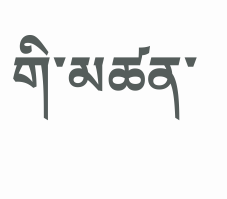གི་མཚན་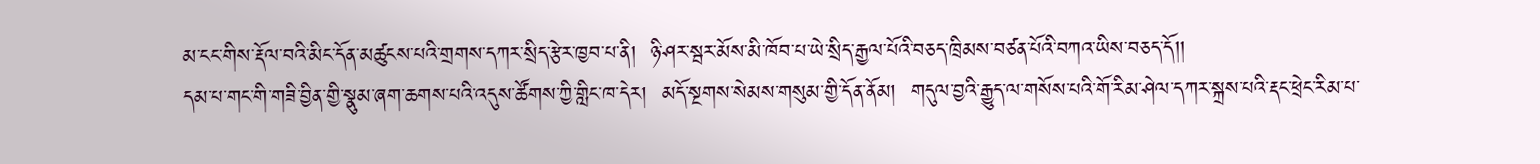མ་ངང་གིས་རྡོལ་བའི་མིང་དོན་མཚུངས་པའི་གྲགས་དཀར་སྲིད་རྩེར་ཁྱབ་པ་ནི།  ཉི་ཤར་སྦར་མོས་མི་ཁོབ་པ་ཡེ་སྲིད་རྒྱལ་པོའི་བཅད་ཁྲིམས་བཙན་པོའི་བཀའ་ཡིས་བཅད་དོ།།
དམ་པ་གང་གི་གཟི་བྱིན་གྱི་སྣུམ་ཞག་ཆགས་པའི་འདུས་ཚོགས་ཀྱི་གླིང་ཁ་དེར།  མདོ་སྔགས་སེམས་གསུམ་གྱི་དོན་ནོམ།  གདུལ་བྱའི་རྒྱུད་ལ་གསོས་པའི་གོ་རིམ་ཤེལ་དཀར་སྐྲས་པའི་རྡང་ཕྲེང་རིམ་པ་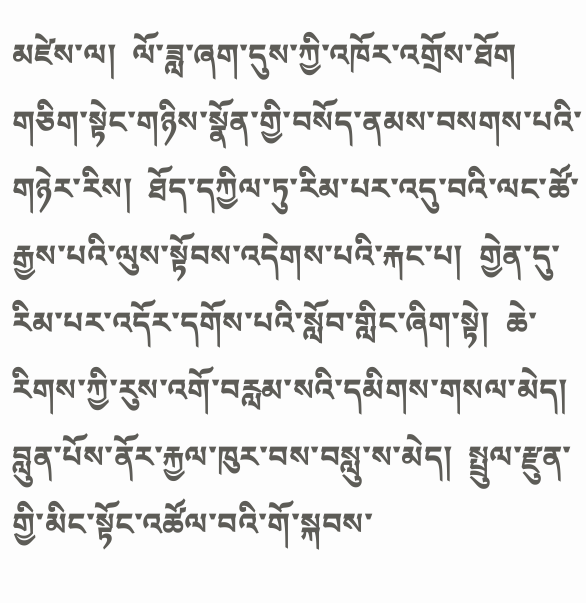མཛེས་ལ།  ལོ་ཟླ་ཞག་དུས་ཀྱི་འཁོར་འགྲོས་ཐོག གཅིག་སྟེང་གཉིས་སྣོན་གྱི་བསོད་ནམས་བསགས་པའི་གཉེར་རིས།  ཐོད་དཀྱིལ་ཏུ་རིམ་པར་འདུ་བའི་ལང་ཚོ་རྒྱས་པའི་ལུས་སྟོབས་འདེགས་པའི་རྐང་པ།  གྱེན་དུ་རིམ་པར་འདོར་དགོས་པའི་སློབ་གླིང་ཞིག་སྟེ།  ཆེ་རིགས་ཀྱི་རུས་འགོ་བརླམ་སའི་དམིགས་གསལ་མེད། བླུན་པོས་ནོར་རྐྱལ་ཁུར་བས་བསླུ་ས་མེད།  སྤྲུལ་རྫུན་གྱི་མིང་སྟོང་འཚོལ་བའི་གོ་སྐབས་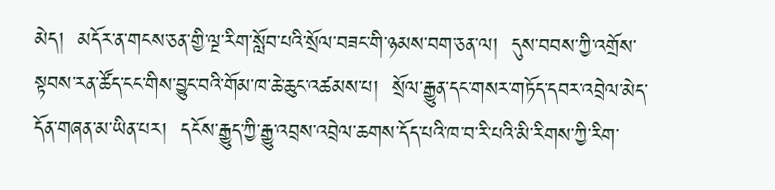མེད།  མདོར་ན་གངས་ཅན་གྱི་ལྔ་རིག་སློབ་པའི་སྲོལ་བཟང་གི་ཉམས་བག་ཅན་ལ།  དུས་བབས་ཀྱི་འགྲོས་སྟབས་རན་ཚོད་ངང་གིས་བྱུང་བའི་གོམ་ཁ་ཆེ་ཆུང་འཚམས་པ།  སྲོལ་རྒྱུན་དང་གསར་གཏོད་དབར་འབྲེལ་མེད་དོན་གཞན་མ་ཡིན་པར།  དངོས་རྒྱུད་ཀྱི་རྒྱུ་འབྲས་འབྲེལ་ཆགས་དོད་པའི་ཁ་བ་རི་པའི་མི་རིགས་ཀྱི་རིག་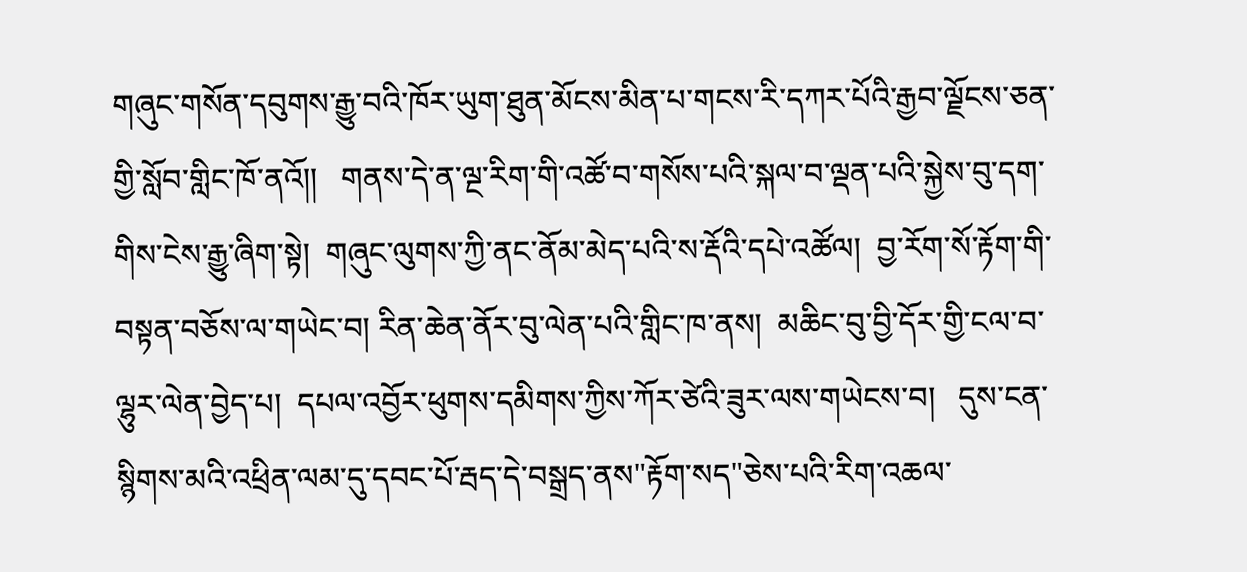གཞུང་གསོན་དབུགས་རྒྱུ་བའི་ཁོར་ཡུག་ཐུན་མོངས་མིན་པ་གངས་རི་དཀར་པོའི་རྒྱབ་ལྗོངས་ཅན་གྱི་སློབ་གླིང་ཁོ་ནའོ།།   གནས་དེ་ན་ལྔ་རིག་གི་འཚོ་བ་གསོས་པའི་སྐལ་བ་ལྡན་པའི་སྐྱེས་བུ་དག་གིས་ངེས་རྒྱུ་ཞིག་སྟེ།  གཞུང་ལུགས་ཀྱི་ནང་ནོམ་མེད་པའི་ས་རྡོའི་དཔེ་འཚོལ།  བྱ་རོག་སོ་རྟོག་གི་བསྟན་བཅོས་ལ་གཡེང་བ། རིན་ཆེན་ནོར་བུ་ལེན་པའི་གླིང་ཁ་ནས།  མཆིང་བུ་བྱི་དོར་གྱི་ངལ་བ་ལྷུར་ལེན་བྱེད་པ།  དཔལ་འབྱོར་ཕུགས་དམིགས་ཀྱིས་ཀོར་ཙེའི་ཟུར་ལས་གཡེངས་བ།   དུས་ངན་སྙིགས་མའི་འཕྲིན་ལམ་དུ་དབང་པོ་རྦད་དེ་བསྒྲད་ནས"རྟོག་སད"ཅེས་པའི་རིག་འཆལ་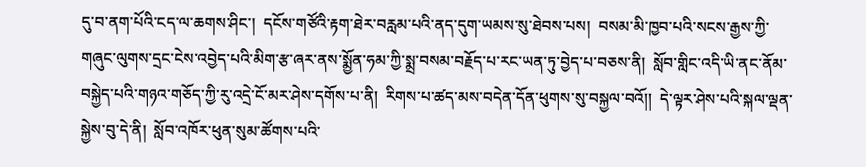དུ་བ་ནག་པོའི་ངད་ལ་ཆགས་ཤིང་།  དངོས་གཙོའི་རྟག་ཐེར་བརླམ་པའི་ནད་དུག་ཡམས་སུ་ཐེབས་པས།  བསམ་མི་ཁྱབ་པའི་སངས་རྒྱས་ཀྱི་གཞུང་ལུགས་དྲང་ངེས་འབྱེད་པའི་མིག་རྩ་ཞར་ནས་སྨྱོན་ཧམ་ཀྱི་སྨྲ་བསམ་བརྗོད་པ་རང་ཡན་ཏུ་བྱེད་པ་བཅས་ནི།  སློབ་གླིང་འདི་ཡི་ནང་ནོམ་བསྐྱེད་པའི་གཉའ་གཅོད་ཀྱི་རུ་འདྲེ་ངོ་མར་ཤེས་དགོས་པ་ནི།  རིགས་པ་ཚད་མས་བདེན་དོན་ཕུགས་སུ་བསྐྱལ་བའོ།།  དེ་ལྟར་ཤེས་པའི་སྐལ་ལྡན་སྐྱེས་བུ་དེ་ནི།  སློབ་འཁོར་ཕུན་སུམ་ཚོགས་པའི་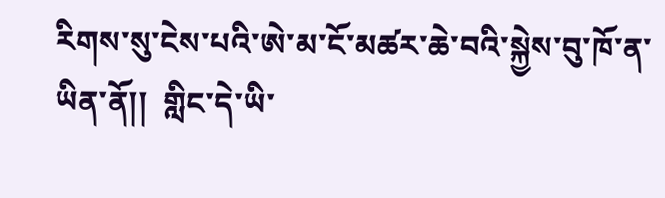རིགས་སུ་ངེས་པའི་ཨེ་མ་ངོ་མཚར་ཆེ་བའི་སྐྱེས་བུ་ཁོ་ན་ཡིན་ནོ།།  གླིང་དེ་ཡི་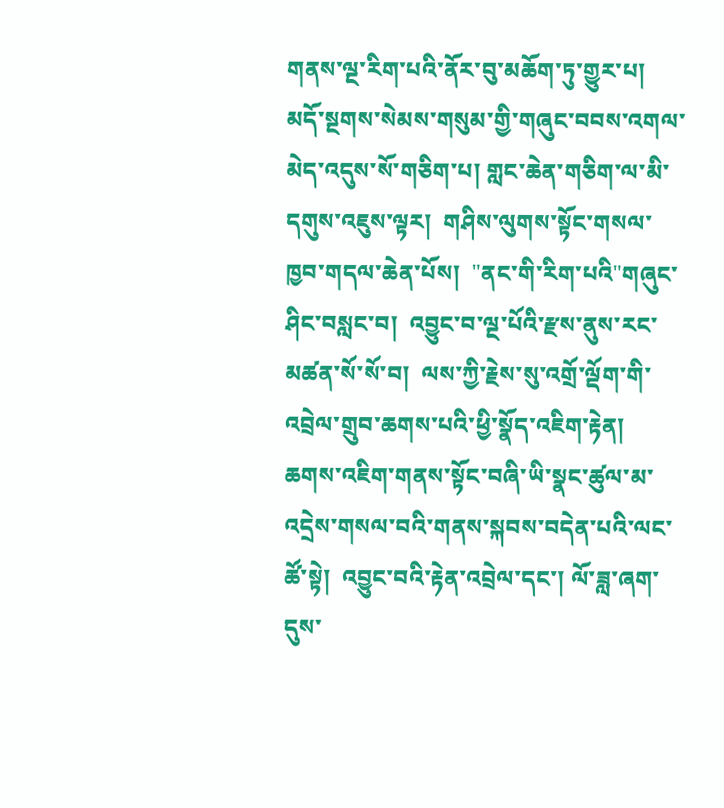གནས་ལྔ་རིག་པའི་ནོར་བུ་མཆོག་ཏུ་གྱུར་པ།  མདོ་སྔགས་སེམས་གསུམ་གྱི་གཞུང་བབས་འགལ་མེད་འདུས་སོ་གཅིག་པ། གླང་ཆེན་གཅིག་ལ་མི་དགུས་འཇུས་ལྟར།  གཤིས་ལུགས་སྟོང་གསལ་ཁྱབ་གདལ་ཆེན་པོས།  "ནང་གི་རིག་པའི"གཞུང་ཤིང་བསླང་བ།  འབྱུང་བ་ལྔ་པོའི་རྫས་ནུས་རང་མཚན་སོ་སོ་བ།  ལས་ཀྱི་རྗེས་སུ་འགྲོ་ལྡོག་གི་འབྲེལ་གྲུབ་ཆགས་པའི་ཕྱི་སྣོད་འཇིག་རྟེན།  ཆགས་འཇིག་གནས་སྟོང་བཞི་ཡི་སྣང་ཚུལ་མ་འདྲེས་གསལ་བའི་གནས་སྐབས་བདེན་པའི་ལང་ཚོ་སྟེ།  འབྱུང་བའི་རྟེན་འབྲེལ་དང་། ལོ་ཟླ་ཞག་དུས་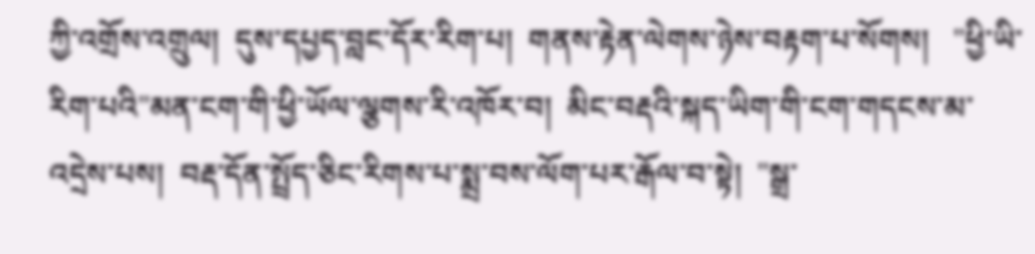ཀྱི་འགྲོས་འགྲུལ།  དུས་དཔྱད་བླང་དོར་རིག་པ།  གནས་རྟེན་ལེགས་ཉེས་བརྟག་པ་སོགས།   "ཕྱི་ཡི་རིག་པའི"མན་ངག་གི་ཕྱི་ཡོལ་ལྕགས་རི་འཁོར་བ།  མིང་བརྡའི་སྐད་ཡིག་གི་ངག་གདངས་མ་འདྲེས་པས།  བརྡ་དོན་སྤྲོད་ཅིང་རིགས་པ་སྨྲ་བས་ལོག་པར་རྒོལ་བ་སྟེ།  "སྒྲ་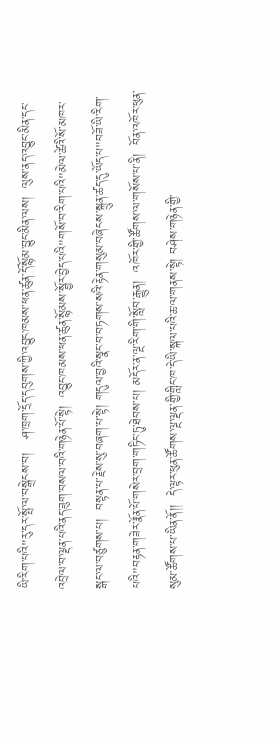ཡི་རིག་པའི"རུ་དར་སྤོ་ལ་བསྒྲེངས་བ།   ཤ་ཁྲག་དྲོད་དབུགས་ཀྱི་འབྱུང་ཁམས་ཕན་ཚུན་དོ་སྙོམ་བྱུང་མིན་ལས།  ལུས་ནད་འབྱུང་མིན་དང་འབྲེལ་བ་ལྡན་པའི་ནད་ཟུག་བསལ་བའི་གཉེན་པོ་སྟེ།  འབྱུང་ཁམས་ཕན་ཚུན་སྙོམས་སྦྱོར་བྱེད་པའི"གསོ་བ་རིག་པའི"མེལ་ཚེའི་སོ་མཁར་སྒང་ལ་བཙུགས་པ།  བསྟན་པ་རྗེས་སུ་བཞག་པ་སྟེ། གདུལ་བྱའི་སྣང་བ་བཏགས་སའི་རྟེན་གསུམ་བཞེངས་སྐྲུན་ཚད་དུ་ཡོད་པ"བཟོ་ཡི་རིག་པའི"བརྟན་གཟེར་རྣོན་པོ་གསེར་བྲག་གཏིང་ཏུ་ཐེབས་པ། མདོར་ན་ལྔ་རིག་གི་སློབ་རྒྱུན།  འཁོར་གྱི་ཚོགས་ལ་གསོས་པ་ནི།  བོན་འཁོར་ཕུན་སུམ་ཚོགས་པ་ཡིན་ནོ།།  དེ་ལྟར་ཕུན་ཚོགས་ལྔ་ལྡན་གྱི་གླིང་ཁ་དེ་ཡི་སྐལ་པའི་ཆ་ལ་གནས་སྟེ། བཤེས་གཉེན་གྱི་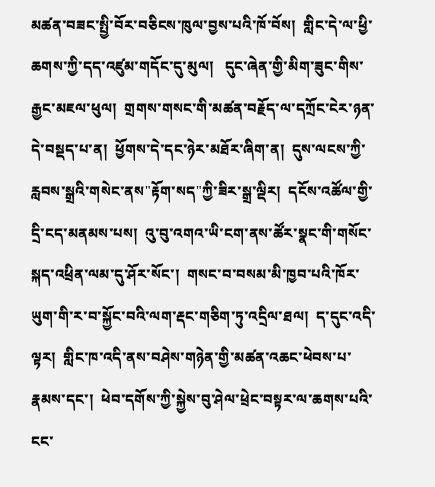མཚན་བཟང་སྤྱི་བོར་བཅིངས་ཁུལ་བྱས་པའི་ཁོ་བོས།  གླིང་དེ་ལ་ཕྱི་ཆགས་ཀྱི་དད་འཛུམ་གདོང་དུ་མུལ།   དུང་ཞེན་གྱི་མིག་ཟུང་གིས་རྒྱང་མཇལ་ཕུལ།  གྲགས་གསང་གི་མཚན་བརྗོད་ལ་དཀྲོང་ངེར་ཉན་དེ་བསྡད་པ་ན།  ཕྱོགས་དེ་དང་ཉེར་མཐོར་ཞིག་ན།  དུས་ལངས་ཀྱི་རླབས་སྒྲའི་གསེང་ནས"རྟོག་སད"ཀྱི་ཟིར་སྒྲ་ལྡིར།  དངོས་འཚོལ་གྱི་དྲི་ངད་མནམས་པས།  འུ་བུ་འགའ་ཡི་ངག་ནས་ཚོར་སྣང་གི་གསོང་སྐད་འཕྲིན་ལམ་དུ་ཤོར་སོང་།  གསང་བ་བསམ་མི་ཁྱབ་པའི་ཁོར་ཡུག་གི་ར་བ་སྐྱོང་བའི་ལག་རྡང་གཅིག་ཏུ་འདྲིལ་ཐལ།  ད་དུང་འདི་ལྟར།  གླིང་ཁ་འདི་ནས་བཤེས་གཉེན་གྱི་མཚན་འཆང་ཕེབས་པ་རྣམས་དང་།  ཕེབ་དགོས་ཀྱི་སྐྱེས་བུ་ཤེལ་ཕྲེང་བསྟར་ལ་ཆགས་པའི་ངང་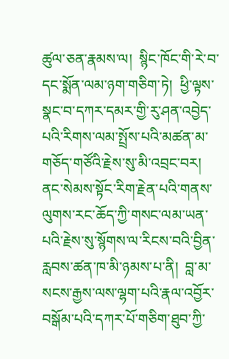ཚུལ་ཅན་རྣམས་ལ།  སྙིང་ཁོང་གི་རེ་བ་དང་སྨོན་ལམ་ཉག་གཅིག་ཏེ།  ཕྱི་ལྟས་སྣང་བ་དཀར་དམར་གྱི་རུ་ཤན་འབྱེད་པའི་རིགས་ལམ་སྤྲོས་པའི་མཚན་མ་གཅོད་གཙོའི་རྗེས་སུ་མི་འབྲང་བར།  ནང་སེམས་སྟོང་རིག་རྗེན་པའི་གནས་ལུགས་རང་ཆོད་ཀྱི་གསང་ལམ་ཡན་པའི་རྗེས་སུ་སྙོགས་ལ་རིངས་བའི་བྱིན་རླབས་ཚན་ཁ་མི་ཉམས་པ་ནི།  བླ་མ་སངས་རྒྱས་ལས་ལྷག་པའི་རྣལ་འབྱོར་བསྒོམ་པའི་དཀར་པོ་གཅིག་ཐུབ་ཀྱི་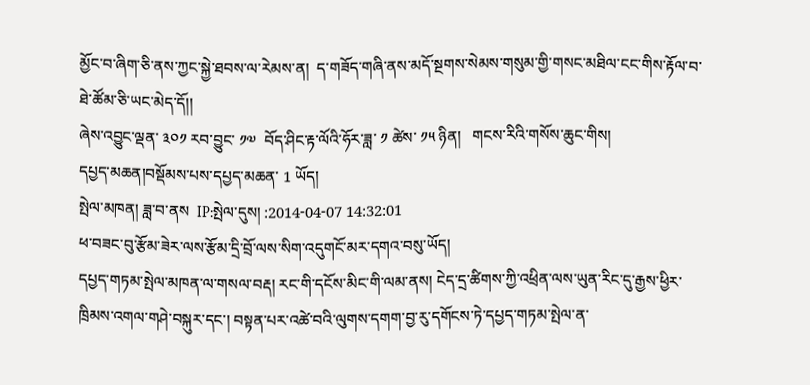མྱོང་བ་ཞིག་ཅི་ནས་ཀྱང་སྐྱེ་ཐབས་ལ་རེམས་ན།  ད་གཟོད་གཞི་ནས་མདོ་སྔགས་སེམས་གསུམ་གྱི་གསང་མཐིལ་ངང་གིས་རྟོལ་བ་ཐེ་ཚོམ་ཅི་ཡང་མེད་དོ།།
ཞེས་འབྱུང་ལྡན་ ༣༠༡ རབ་བྱུང་ ༡༧  བོད་ཤིང་རྟ་ལོའི་ཧོར་ཟླ་ ༡ ཚེས་ ༡༥ ཉིན།   གངས་རིའི་གསོས་ཆུང་གིས།
དཔྱད་མཆན།བསྡོམས་པས་དཔྱད་མཆན་ 1 ཡོད།
སྤེལ་མཁན། ཟླ་བ་ནས  IP:སྤེལ་དུས། :2014-04-07 14:32:01
ཕ་བཟང་བུ་རྩོམ་ཟེར་ལས་རྩོམ་དྲི་བྲོ་ལས་སིག་འདུགངོ་མར་དགའ་བསུ་ཡོད།
དཔྱད་གཏམ་སྤེལ་མཁན་ལ་གསལ་བརྡ། རང་གི་དངོས་མིང་གི་ལམ་ནས། ངེད་དྲ་ཚིགས་ཀྱི་འཕྲིན་ལས་ཡུན་རིང་དུ་རྒྱས་ཕྱིར་ཁྲིམས་འགལ་གཤེ་བསྐུར་དང་། བསྟན་པར་འཚེ་བའི་ལུགས་དགག་བྱ་རུ་དགོངས་ཏེ་དཔྱད་གཏམ་སྤེལ་ན་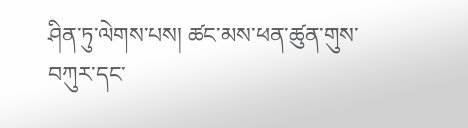ཤིན་ཏུ་ལེགས་པས། ཚང་མས་ཕན་ཚུན་གུས་བཀུར་དང་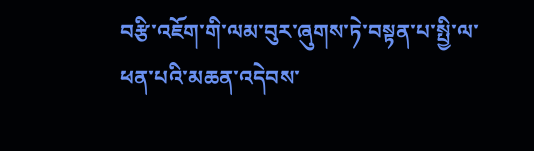བརྩི་འཇོག་གི་ལམ་བུར་ཞུགས་ཏེ་བསྟན་པ་སྤྱི་ལ་ཕན་པའི་མཆན་འདེབས་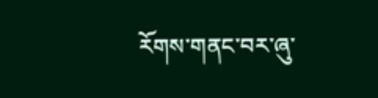རོགས་གནང་བར་ཞུ་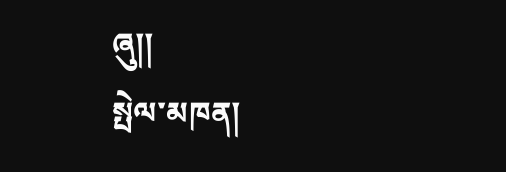ཞུ།།
སྤེལ་མཁན།